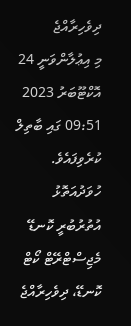ދިވެހިރާއްޖެ
މި އިޢުލާންވަނީ 24 އޮކްޓޫބަރު 2023 09:51 ގައި ބާތިލް ކުރެވިފައެވެ.
ހުވަދުއަތޮޅު އުތުރުބުރީ ކޮނޑޭ މެޖިސްޓްރޭޓް ކޯޓް
ކޮނޑޭ، ދިވެހިރާއްޖެ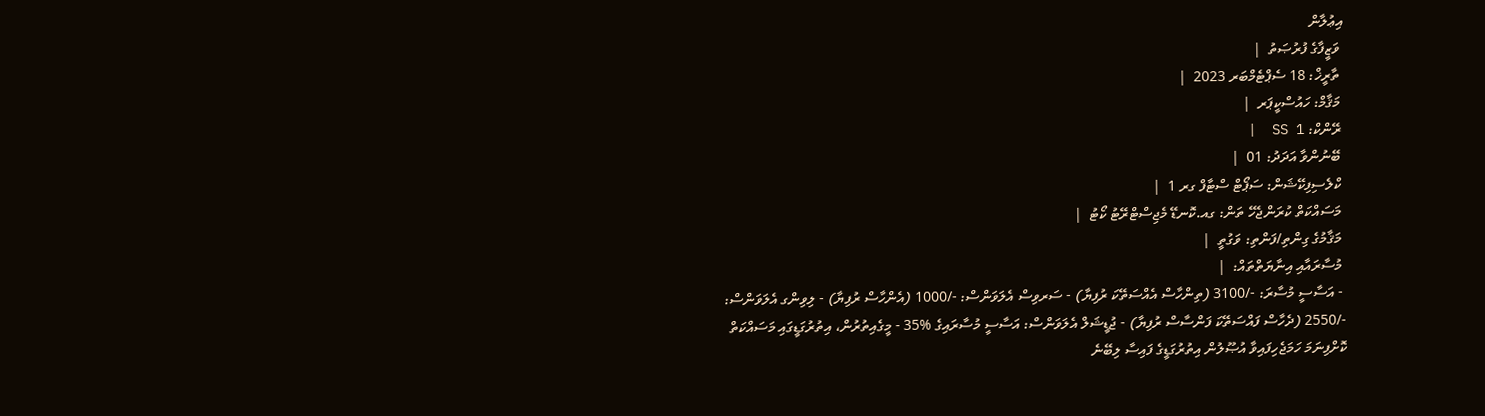އިޢުލާން
 ވަޒީފާގެ ފުރުޞަތު  |
 ތާރީޚް: 18 ސެޕްޓެމްބަރ 2023  |
 މަޤާމް: ހައުސްކީޕަރ  |
 ރޭންކް: SS 1  |
 ބޭނުންވާ އަދަދު: 01  |
 ކްލެސިފިކޭޝަން: ސަޕޯޓް ސްޓާފް ގރ 1  |
 މަސައްކަތް ކުރަންޖެހޭ ތަން: ގއ.ކޮނޑޭ މެޖިސްޓްރޭޓު ކޯޓު  |
 މަޤާމުގެ ގިންތި/ފަންތި: ވަގުތީ  |
 މުސާރައާއި އިނާޔަތްތައް:  |
 - އަސާސީ މުސާރަ: -/3100 (ތިންހާސް އެއްސަތޭކަ ރުފިޔާ) - ސަރވިސް އެލަވަންސް: -/1000 (އެންހާސް ރުފިޔާ) - ލިވިންގ އެލަވަންސް: -/2550 (ދެހާސް ފައްސަތޭކަ ފަންސާސް ރުފިޔާ) - ޖުޑީޝަލް އެލަވަންސް: އަސާސީ މުސާރައިގެ %35 - މީގެއިތުރުން، އިތުރުގަޑީގައި މަސައްކަތް ކޮށްފިނަމަ ހަމަޖެހިފައިވާ އުޞޫލުން އިތުރުގަޑީގެ ފައިސާ ލިބޭނެ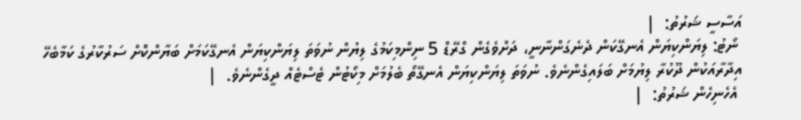އަސާސީ ޝަރުތު:  |
 ނޯޓު: ލިޔަންކިޔަން އެނގޭކަން ދެނެގަންނާނީ، ދަށްވެގެން ގްރޭޑް 5 ނިންމިކަމުގެ ލިޔުން ނުވަތަ ލިޔަންކިޔަން އެނގޭކަމަށް ބަޔާންކޮށް ސަރުކާރުގެ ކަމާބެހޭ އިދާރާއަކުން ދޫކުރާ ލިޔުމަށް ބަލައިގެންނެވެ. ނުވަތަ ލިޔަންކިޔަން އެނގޭތޯ ބެލުމަށް މިކޯޓުން ޓެސްޓެއް ދީގެންނެވެ.  |
 އެހެނިހެން ޝަރުތު:  |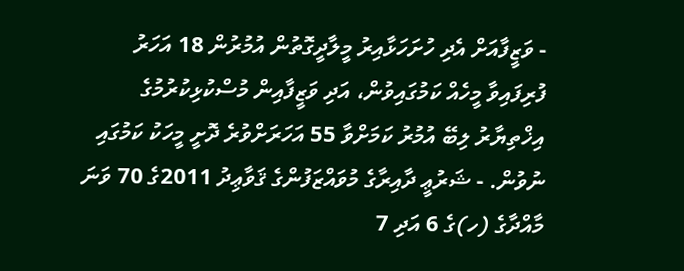- ވަޒީފާއަށް އެދި ހުށަހަޅާއިރު މީލާދީގޮތުން އުމުރުން 18 އަހަރު ފުރިފައިވާ މީހެއް ކަމުގައިވުން، އަދި ވަޒީފާއިން މުސްކުޅިކުރުމުގެ އިޚްތިޔާރު ލިބޭ އުމުރު ކަމަށްވާ 55 އަހަރަށްވުރެ ދޮށީ މީހަކު ކަމުގައި ނުވުން. - ޝަރުޢީ ދާއިރާގެ މުވައްޒަފުންގެ ޤަވާޢިދު 2011ގެ 70 ވަނަ މާއްދާގެ (ހ)ގެ 6 އަދި 7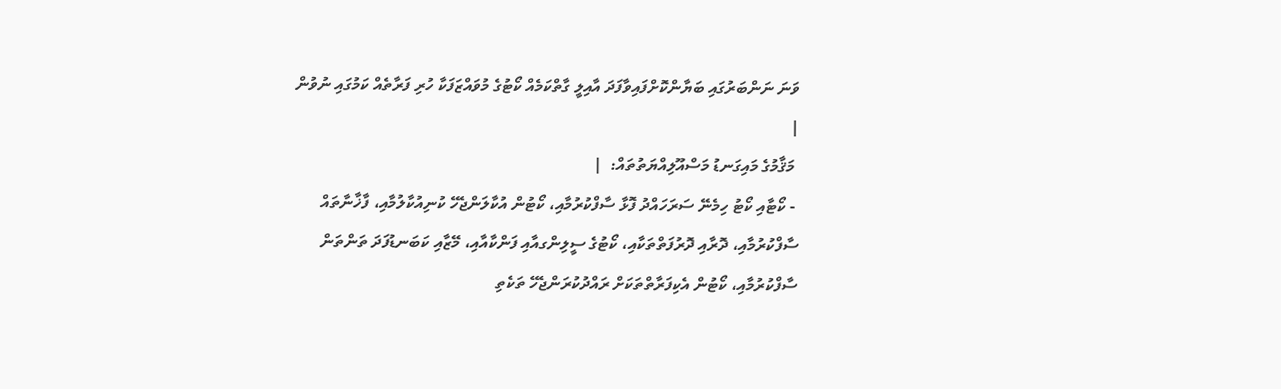ވަނަ ނަންބަރުގައި ބަޔާންކޮށްފައިވާފަދަ އާއިލީ ގާތްކަމެއް ކޯޓުގެ މުވައްޒަފަކާ ހުރި ފަރާތެއް ކަމުގައި ނުވުން  |
 މަޤާމުގެ މައިގަނޑު މަސްއޫލިއްޔަތުތައް:  |
 - ކޯޓާއި ކޯޓު ހިމެނޭ ސަރަހައްދު ފޮޅާ ސާފްކުރުމާއި، ކޯޓުން އުކާލަންޖެހޭ ކުނިއުކާލުމާއި، ފާޚާނާތައް ސާފްކުރުމާއި، ދޮރާއި ދޮރުފަތްތަކާއި، ކޯޓުގެ ސީލިންގއާއި ފަންކާއާއި، މޭޒާއި ކަބަނޑުފަދަ ތަންތަން ސާފްކުރުމާއި، ކޯޓުން އެކިފަރާތްތަކަށް ރައްދުކުރަންޖެހޭ ތަކެތި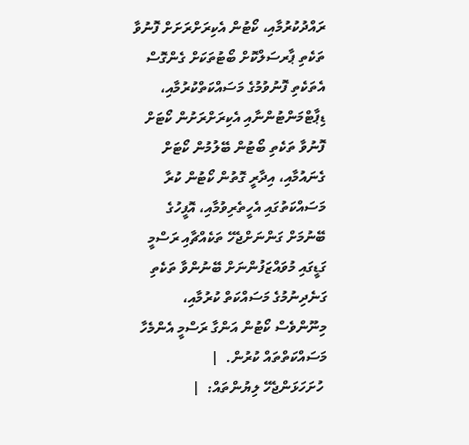ރައްދުކުރުމާއި، ކޯޓުން އެކިރަށްރަށަށް ފޮނުވާ ތަކެތި ޕާރސަލްކޮށް ބޯޓުތަކަށް ގެންގޮސް އެތަކެތި ފޮނުވުމުގެ މަސައްކަތްކުރުމާއި، ޑިޕާޓްމަންޓުންނާއި އެކިރަށްރަށުން ކޯޓަށް ފޮނުވާ ތަކެތި ބޯޓުން ބޭލުމުން ކޯޓަށް ގެނައުމާއި، އިދާރީ ގޮތުން ކޯޓުން ކުރާ މަސައްކަތުގައި އެހީތެރިވުމާއި، އޮފީހުގެ ބޭނުމަށް ގަންނަށްޖެހޭ ތަކެއްޗާއި ރަސްމީ ގަޑީގައި މުވައްޒަފުންނަށް ބޭނުންވާ ތަކެތި ގަނެދިނުމުގެ މަސައްކަތް ކުރުމާއި، މިނޫންވެސް ކޯޓުން އަންގާ ރަސްމީ އެންމެހާ މަސައްކަތްތައް ކުރުން.  |
 ހުށަހަޅަންޖެހޭ ލިޔުންތައް:  |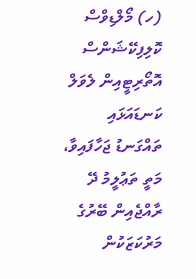(ހ) މޯލްޑިވްސް ކޮލިފިކޭޝަންސް އޮތޯރިޓީއިން ލެވަލް ކަނޑައަޅައި ތައްގަނޑު ޖަހާފައިވާ، މަތީ ތަޢުލީމު ދޭ ރާއްޖެއިން ބޭރުގެ މަރުކަޒަކުން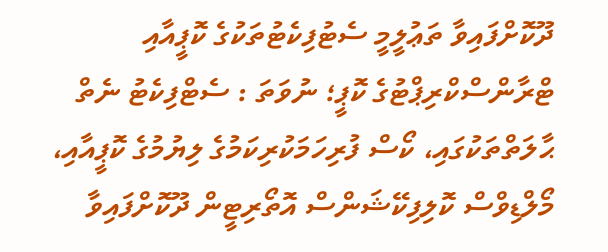ދޫކޮށްފައިވާ ތަޢުލީމީ ސެޓުފިކެޓުތަކުގެ ކޮޕީއާއި ޓްރާންސްކްރިޕްޓުގެ ކޮޕީ؛ ނުވަތަ : ސެޓްފިކެޓު ނެތް ޙާލަތްތަކުގައި، ކޯސް ފުރިހަމަކުރިކަމުގެ ލިޔުމުގެ ކޮޕީއާއި، މޯލްޑިވްސް ކޮލިފިކޭޝަންސް އޮތޯރިޓީން ދޫކޮށްފައިވާ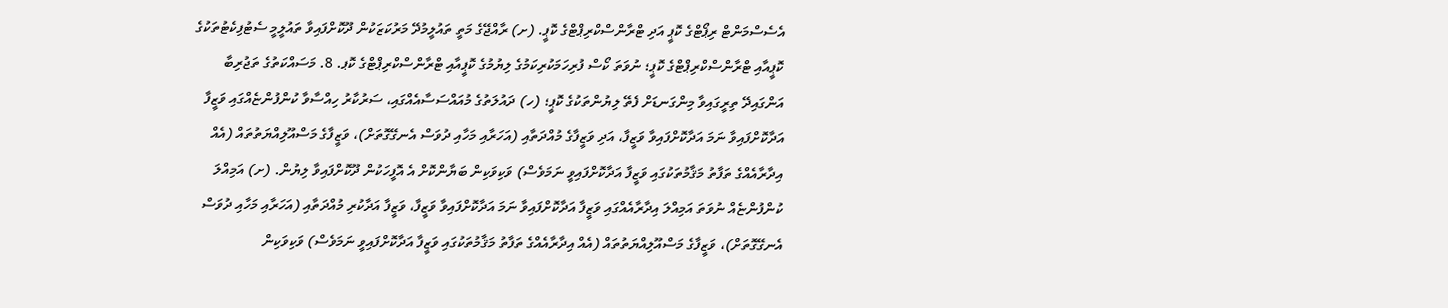އެސެސްމަންޓް ރިޕޯޓްގެ ކޮޕީ އަދި ޓްރާންސްކްރިޕްޓްގެ ކޮޕީ. (ށ) ރާއްޖޭގެ މަތީ ތައުލީމުދޭ މަރުކަޒަކުން ދޫކޮށްފައިވާ ތައުލީމީ ސެޓުފިކެޓުތަކުގެ ކޮޕީއާއި ޓްރާންސްކްރިޕްޓްގެ ކޮޕީ؛ ނުވަތަ ކޯސް ފުރިހަމަކުރިކަމުގެ ލިޔުމުގެ ކޮޕީއާއި ޓްރާންސްކްރިޕްޓްގެ ކޮޕ. 8. މަސައްކަތުގެ ތަޖުރިބާ އަންގައިދޭ ތިރީގައިވާ މިންގަނޑަށް ފެތޭ ލިޔުންތަކުގެ ކޮޕީ؛ (ހ) ދައުލަތުގެ މުއައްސަސާއެއްގައި، ސަރުކާރު ހިއްސާވާ ކުންފުންޏެއްގައި ވަޒީފާ އަދާކޮށްފައިވާ ނަމަ އަދާކޮށްފައިވާ ވަޒީފާ، އަދި ވަޒީފާގެ މުއްދަތާއި (އަހަރާއި މަހާއި ދުވަސް އެނގޭގޮތަށް)، ވަޒީފާގެ މަސްއޫލިއްޔަތުތައް (އެއް އިދާރާއެއްގެ ތަފާތު މަޤާމުތަކުގައި ވަޒީފާ އަދާކޮށްފައިވީ ނަމަވެސް) ވަކިވަކިން ބަޔާންކޮށް އެ އޮފީހަކުން ދޫކޮށްފައިވާ ލިޔުން. (ށ) އަމިއްލަ ކުންފުންޏެއް ނުވަތަ އަމިއްލަ އިދާރާއެއްގައި ވަޒީފާ އަދާކޮށްފައިވާ ނަމަ އަދާކޮށްފައިވާ ވަޒީފާ، ވަޒީފާ އަދާކުރި މުއްދަތާއި (އަހަރާއި މަހާއި ދުވަސް އެނގޭގޮތަށް)، ވަޒީފާގެ މަސްއޫލިއްޔަތުތައް (އެއް އިދާރާއެއްގެ ތަފާތު މަޤާމުތަކުގައި ވަޒީފާ އަދާކޮށްފައިވީ ނަމަވެސް) ވަކިވަކިން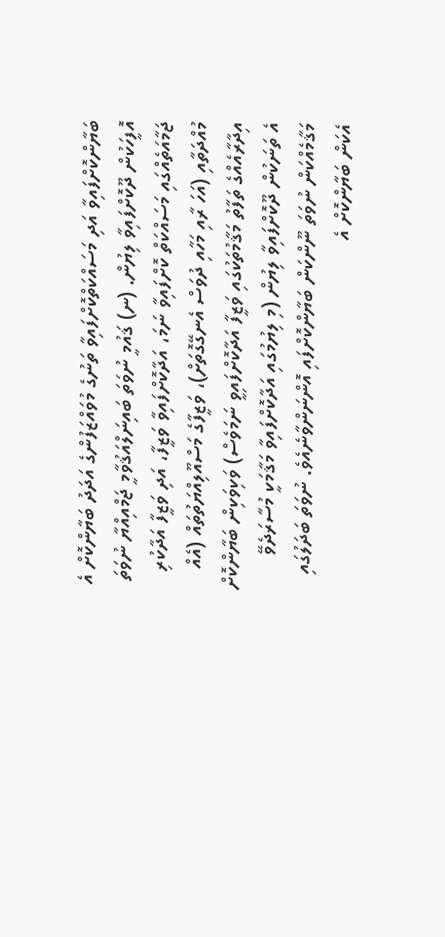ބަޔާންކޮށްފައިވާ އަދި މަސައްކަތްކޮށްފައިވާ ތަނުގެ މުވައްޒަފުންގެ އަދަދު ބަޔާންކޮށް އެ އޮފީހަކުން ދޫކޮށްފައިވާ ލިޔުން. (ނ) ޤައުމީ ނުވަތަ ބައިނަލްއަޤުވާމީ ޖަމްއިއްޔާ ނުވަތަ ޖަމާއަތެއްގައި މަސައްކަތް ކޮށްފައިވާ ނަމަ، އަދާކޮށްފައިވާ ވަޒީފާ، އަދި ވަޒީފާ އަދާކުރި މުއްދަތާއި (އަހަ ރާއި މަހާއި ދުވަސް އެނގޭގޮތަށް)، ވަޒީފާގެ މަސްއޫލިއްޔަތުތައް (އެއް އިދާރާއެއްގެ ތަފާތު މަޤާމުތަކުގައި ވަޒީފާ އަދާކޮށްފައިވީ ނަމަވެސް) ވަކިވަކިން ބަޔާންކޮށް އެ ތަނަކުން ދޫކޮށްފައިވާ ލިޔުން (މި ލިޔުމުގައި އަދާކޮށްފައިވާ މަޤާމަކީ މުސާރަދެވޭ މަޤާމެއްކަން ނުވަތަ ނޫންކަން ބަޔާންކޮށްފައި އޮންނަންވާނެއެވެ. ނުވަތަ ބަދަލުގައި އެކަން ބަޔާންކޮށް އެ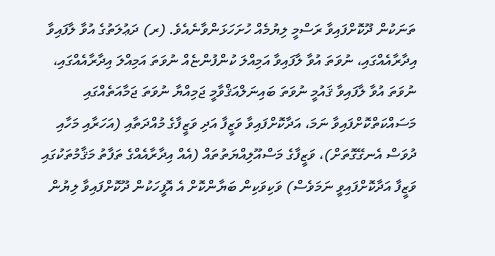ތަނަކުން ދޫކޮށްފައިވާ ރަސްމީ ލިޔުމެއް ހުށަހަޅަންވާނެއެވެ. (ރ) ދަޢުލަތުގެ އުވާ ލާފައިވާ އިދާރާއެއްގައި، ނުވަތަ އުވާ ލާފައިވާ އަމިއްލަ ކުންފުންޏެއް ނުވަތަ އަމިއްލަ އިދާރާއެއްގައި، ނުވަތަ އުވާ ލާފައިވާ ޤައުމީ ނުވަތަ ބައިނަލްއަޤްވާމީ ޖަމިއްޔާ ނުވަތަ ޖަމާއަތެއްގައި މަސައްކަތްކޮށްފައިވާ ނަމަ، އަދާކޮށްފައިވާ ވަޒީފާ އަދި ވަޒީފާގެ މުއްދަތާއި (އަހަރާއި މަހާއި ދުވަސް އެނގޭގޮތަށް)، ވަޒީފާގެ މަސްއޫލިއްޔަތުތައް (އެއް އިދާރާއެއްގެ ތަފާތު މަޤާމުތަކުގައި ވަޒީފާ އަދާކޮށްފައިވީ ނަމަވެސް) ވަކިވަކިން ބަޔާންކޮށް އެ އޮފީހަކުން ދޫކޮށްފައިވާ ލިޔުން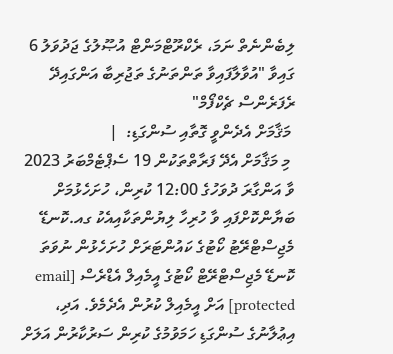ލިބެންނެތް ނަމަ، ރެކްރޫޓްމަންޓް އުޞޫލުގެ ޖަދުވަލު 6 ގައިވާ "އުވާލާފައިވާ ތަންތަނުގެ ތަޖުރިބާ އަންގައިދޭ ރެފަރެންސް ޗެކްފޯމް"
 މަޤާމަށް އެދެންވީ ގޮތާއި ސުންގަޑި:  |
 މި މަޤާމަށް އެދޭ ފަރާތްތަކުން 19 ސެޕްޓެމްބަރު 2023 ވާ އަންގާރަ ދުވަހުގެ 12:00 ކުރިން، ހުށަހެޅުމަށް ބަޔާންކޮށްފައި ވާ ހުރިހާ ލިޔުންތަކާއިއެކު ގއ.ކޮނޑޭ މެޖިސްޓްރޭޓު ކޯޓުގެ ކައުންޓަރަށް ހުށަހެޅުން ނުވަތަ ކޮނޑޭ މެޖިސްޓްރޭޓް ކޯޓުގެ އީމެއިލް އެޑްރެސް [email protected] އަށް އީމެއިލް ކުރުން އެދެމެވެ. އަދި، އިޢުލާނުގެ ސުންގަޑި ހަމަވުމުގެ ކުރިން ސަރުކާރުން އަލަށް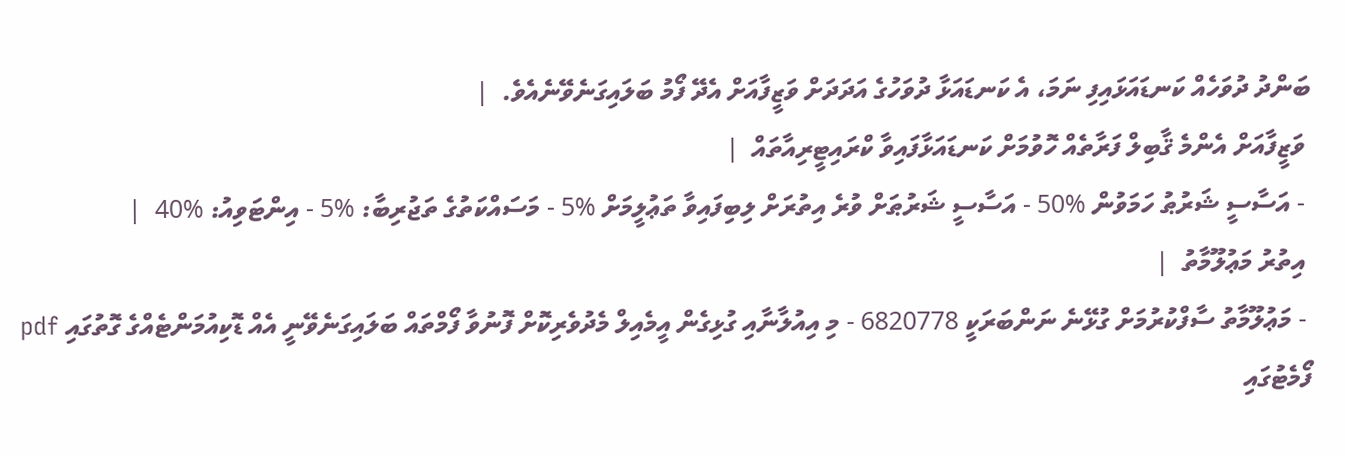ބަންދު ދުވަހެއް ކަނޑައަޅައިފި ނަމަ، އެ ކަނޑައަޅާ ދުވަހުގެ އަދަދަށް ވަޒީފާއަށް އެދޭ ފޯމު ބަލައިގަނެވޭނެއެވެ.  |
 ވަޒީފާއަށް އެންމެ ޤާބިލް ފަރާތެއް ހޮވުމަށް ކަނޑައަޅާފައިވާ ކްރައިޓީރިއާތައް  |
 - އަސާސީ ޝަރުޠު ހަމަވުން %50 - އަސާސީ ޝަރުޠަށް ވުރެ އިތުރަށް ލިބިފައިވާ ތަޢުލީމަށް %5 - މަސައްކަތުގެ ތަޖުރިބާ: %5 - އިންޓަވިއު: %40  |
 އިތުރު މަޢުލޫމާތު  |
 - މަޢުލޫމާތު ސާފްކުރުމަށް ގުޅޭނެ ނަންބަރަކީ 6820778 - މި އިއުލާނާއި ގުޅިގެން އީމެއިލް މެދުވެރިކޮށް ފޮނުވާ ފޯމްތައް ބަލައިގަނެވޭނީ އެއް ޑޮކިއުމަންޓެއްގެ ގޮތުގައި pdf ފޯމެޓުގައި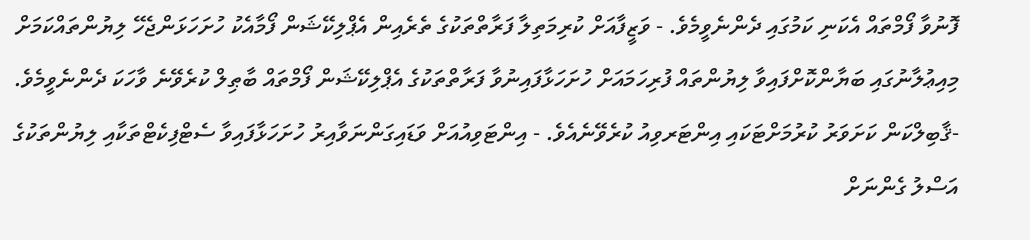ފޮނުވާ ފޯމްތައް އެކަނި ކަމުގައި ދެންނެވީމެވެ. - ވަޒީފާއަށް ކުރިމަތިލާ ފަރާތްތަކުގެ ތެރެއިން އެޕްލިކޭޝަން ފޯމާއެކު ހުށަހަޅަންޖެހޭ ލިޔުންތައްކަމަށް މިއިޢުލާނުގައި ބަޔާންކޮށްފައިވާ ލިޔުންތައް ފުރިހަމައަށް ހުށަހަޅާފައިނުވާ ފަރާތްތަކުގެ އެޕްލިކޭޝަން ފޯމްތައް ބާޠިލް ކުރެވޭނެ ވާހަކަ ދެންނެވީމެވެ. -ޤާބިލްކަން ކަށަވަރު ކުރުމަށްޓަކައި އިންޓަރވިއު ކުރެވޭނެއެވެ. - އިންޓަވިއުއަށް ވަޑައިގަންނަވާއިރު ހުށަހަޅާފައިވާ ސެޓްފިކެޓްތަކާއި ލިޔުންތަކުގެ އަސްލު ގެންނަށް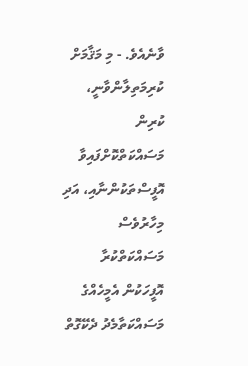ވާނެއެވެ. - މި މަޤާމަށް ކުރިމަތިލާންވާނީ، ކުރިން މަސައްކަތްކޮށްފައިވާ އޮފީސްތަކުންނާއި، އަދި މިހާރުވެސް މަސައްކަތްކުރާ އޮފީހަކުން އެމީހެއްގެ މަސައްކަތާމެދު ދެކޭގޮތް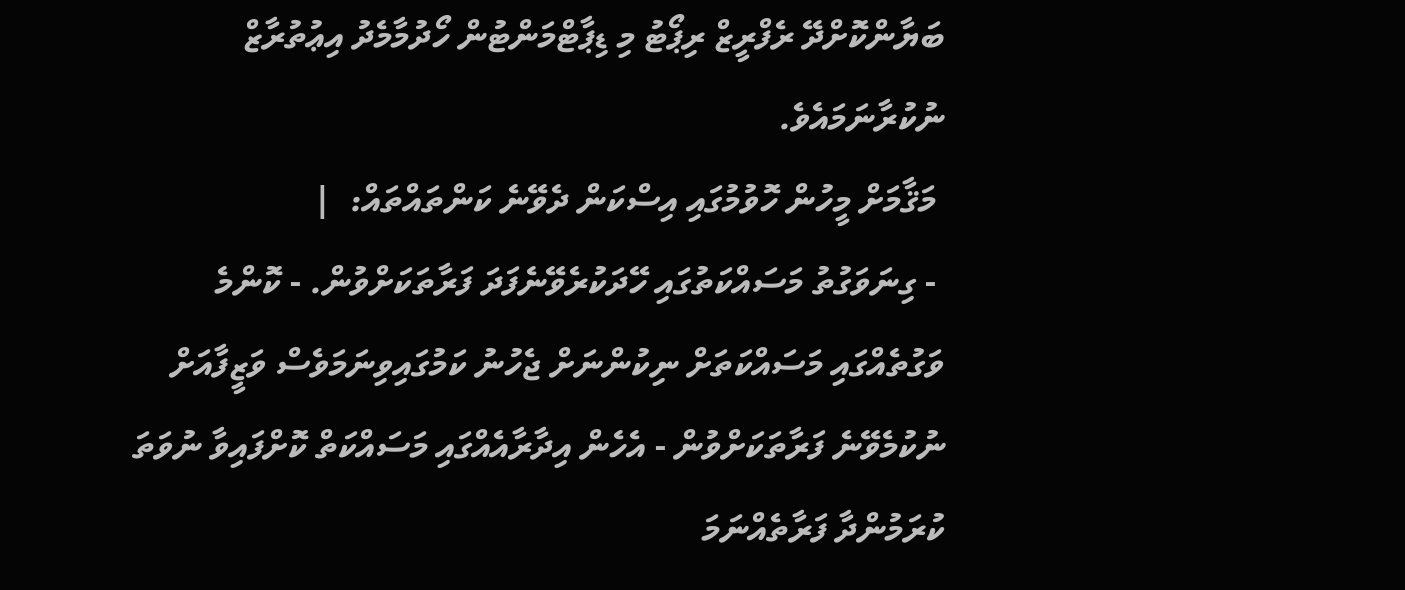ބަޔާންކޮށްދޭ ރެފްރީޒް ރިޕޯޓު މި ޑިޕާޓްމަންޓުން ހޯދުމާމެދު އިޢުތުރާޒް ނުކުރާނަމައެވެ.
 މަޤާމަށް މީހުން ހޮވުމުގައި އިސްކަން ދެވޭނެ ކަންތައްތައް:  |
 - ގިނަވަގުތު މަސައްކަތުގައި ހޭދަކުރެވޭނެފަދަ ފަރާތަކަށްވުން. - ކޮންމެ ވަގުތެއްގައި މަސައްކަތަށް ނިކުންނަށް ޖެހުނު ކަމުގައިވިނަމަވެސް ވަޒީފާއަށް ނުކުމެވޭނެ ފަރާތަކަށްވުން - އެހެން އިދާރާއެއްގައި މަސައްކަތް ކޮށްފައިވާ ނުވަތަ ކުރަމުންދާ ފަރާތެއްނަމަ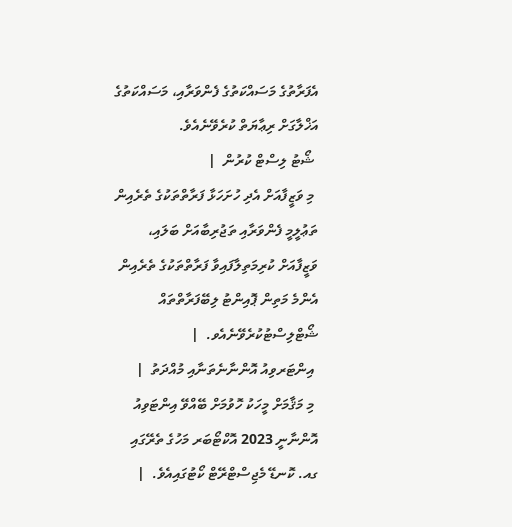އެފަރާތުގެ މަސައްކަތުގެ ފެންވަރާއި، މަސައްކަތުގެ އަޚްލާގަށް ރިޢާޔަތް ކުރެވޭނެއެވެ.
 ޝޯޓު ލިސްޓް ކުރުން  |
 މި ވަޒީފާއަށް އެދި ހުށަހަޅާ ފަރާތްތަކުގެ ތެރެއިން ތަޢުލީމީ ފެންވަރާއި ތަޖުރިބާއަށް ބަލައި، ވަޒީފާއަށް ކުރިމަތިލާފައިވާ ފަރާތްތަކުގެ ތެރެއިން އެންމެ މަތިން ޕޮއިންޓު ލިބޭފަރާތްތައް ޝޯޓްލިސްޓުކުރެވޭނެއެވ.  |
 އިންޓަރވިއު އޮންނާނެތަނާއި މުއްދަތު  |
 މި މަޤާމަށް މީހަކު ހޮވުމަށް ބޭއްވޭ އިންޓަވިއު އޮންނާނީ 2023 އޮކްޓޯބަރ މަހުގެ ތެރޭގައި ގއ. ކޮނޑޭ މެޖިސްޓްރޭޓް ކޯޓުގައިއެވެ.  |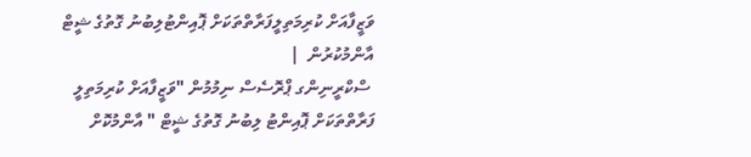ވަޒީފާއަށް ކުރިމަތިލީފަރާތްތަކަށް ޕޮއިންޓުލިބުނު ގޮތުގެ ޝީޓް އާންމުކުރުން  |
 ސްކްރީނިންގ ޕްރޮސެސް ނިމުމުން "ވަޒީފާއަށް ކުރިމަތިލީ ފަރާތްތަކަށް ޕޮއިންޓު ލިބުނު ގޮތުގެ ޝީޓް " އާންމުކޮށް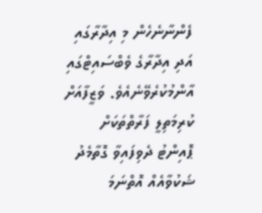ފެންނާނެހެން މި އިދާރާގައި އަދި އިދާރާގެ ވެބްސައިޓްގައި އާންމުކުރެވޭނެއެވެ. ވަޒީފާއަށް ކުރިމަތިލީ ފަރާތްތަކަށް ޕޮއިންޓު ދެވިފައިވާ ގޮތާމެދު ޝަކުވާއެއް އޮތްނަމަ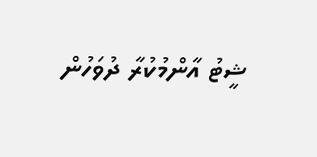ޝީޓު އާންމުކުރާ ދުވަހުން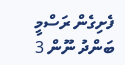ފެށިގެން ރަސްމީ ބަންދު ނޫން 3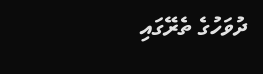ދުވަހުގެ ތެރޭގައި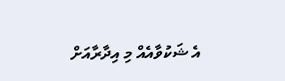އެ ޝަކުވާއެއް މި އިދާރާއަށް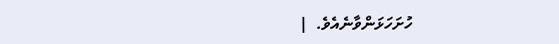ހުށަހަޅަންވާނެއެވެ.  |